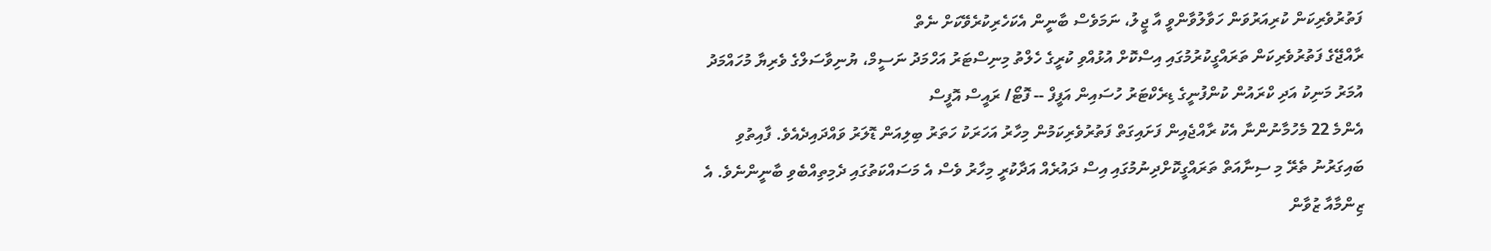ފަތުރުވެރިކަން ކުރިއަރުވަން ހަވާލުވާންވީ އާ ޖީލު، ނަމަވެސް ބާނީން އެކަހެރިކުރެވޭކަށް ނެތް
ރާއްޖޭގެ ފަތުރުވެރިކަން ތަރައްގީކުރުމުގައި އިސްކޮށް އުޅުއްވި ކުރީގެ ހެލްތު މިނިސްޓަރު އަހްމަދު ނަސީމް، ޔުނިވާސަލްގެ ވެރިޔާ މުހައްމަދު އުމަރު މަނިކު އަދި ކްރައުން ކުންފުނީގެ ޑިރެކްޓަރު ހުސައިން އަފީފް -- ފޮޓޯ/ ރައީސް އޮފީސް
އެންމެ 22 މެހުމާނުންނާ އެކު ރާއްޖެއިން ފަށައިގަތް ފަތުރުވެރިކަމުން މިހާރު އަހަރަކު ހަތަރު ބިލިއަން ޑޮލަރު ވައްދައިދެއެވެ. ފާއިތުވި ބައިގަރުނު ތެރޭ މި ސިނާއަތް ތަރައްގީކޮށްދިނުމުގައި އިސް ދައުރެއް އަދާކުރީ މިހާރު ވެސް އެ މަސައްކަތުގައި ދެމިތިއްބެވި ބާނީންނެވެ. އެ ޒިންމާއާ ޒުވާން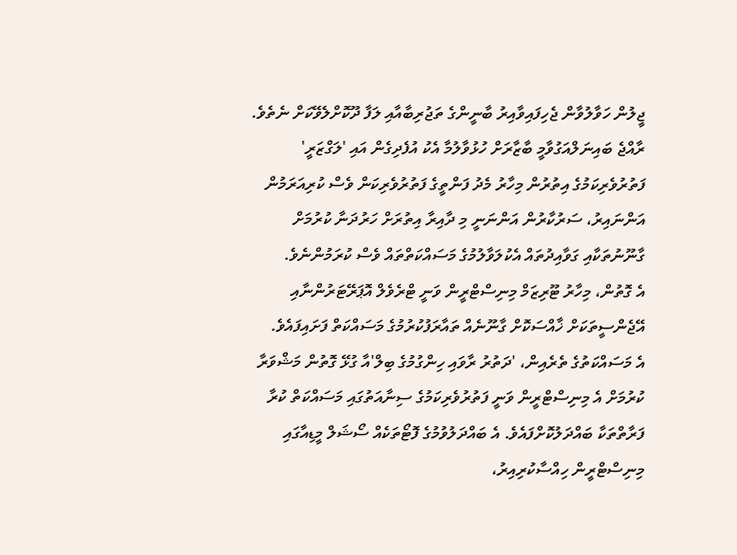ޖީލުން ހަވާލުވާން ޖެހިފައިވާއިރު ބާނީންގެ ތަޖުރިބާއާއި ލަފާ ދޫކޮށްލެވޭކަށް ނެތެވެ.
ރާއްޖެ ބައިނަލްއަގުވާމީ ބާޒާރަށް ހުޅުވާލުމާ އެކު އުފެދިގެން އައި 'ލަގްޒަރީ' ފަތުރުވެރިކަމުގެ އިތުރުން މިހާރު މެދު ފަންތީގެ ފަތުރުވެރިކަން ވެސް ކުރިއަރަމުން އަންނައިރު، ސަރުކާރުން އަންނަނީ މި ދާއިރާ އިތުރަށް ހަރުދަނާ ކުރުމަށް ގާނޫނުތަކާއި ގަވާއިދުތައް އެކުލަވާލުމުގެ މަސައްކަތްތައް ވެސް ކުރަމުންނެވެ.
އެ ގޮތުން، މިހާރު ޓޫރިޒަމް މިނިސްޓްރީން ވަނީ ޓްރެވެލް އޮޕަރޭޓަރުންނާއި އޭޖެންސީތަކަށް ޚާއްސަކޮށް ގާނޫނެއް ތައާރަފުކުރުމުގެ މަސައްކަތް ފަށައިފައެވެ.
އެ މަސައްކަތުގެ ތެރެއިން، 'ދަތުރު ރާވައި ހިންގުމުގެ ބިލް'އާ ގުޅޭ ގޮތުން މަޝްވަރާ ކުރުމަށް އެ މިނިސްޓްރީން ވަނީ ފަތުރުވެރިކަމުގެ ސިނާއަތުގައި މަސައްކަތް ކުރާ ފަރާތްތަކާ ބައްދަލުކޮށްފައެވެ. އެ ބައްދަލުވުމުގެ ފޮޓޯތަކެއް ސޯޝަލް މީޑިއާގައި މިނިސްޓްރީން ހިއްސާކުރިއިރު،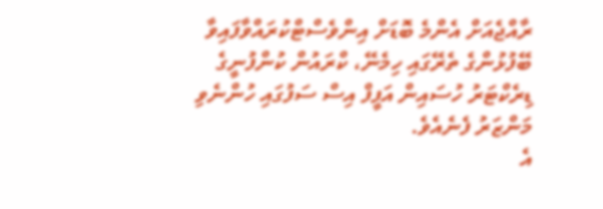ރާއްޖެއަށް އެންމެ ބޮޑަށް އިންވެސްޓްކުރައްވާފައިވާ ބޭފުޅުންގެ ތެރޭގައި ހިމެނޭ، ކްރައުން ކުންފުނީގެ ޑިރެކްޓަރު ހުސައިން އަފީފް އިސް ސަފުގައި ހުންނެވި މަންޒަރު ފެނެއެވެ.
އެ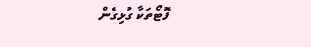ފޮޓޯތަކާ ގުޅިގެން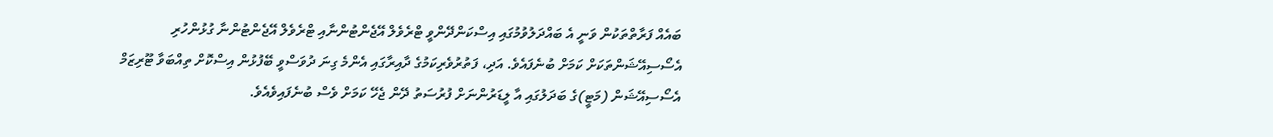ބައެއް ފަރާތްތަކުން ވަނީ އެ ބައްދަލުވުމުގައި އިސްކަންދޭންވީ ޓްރެވެލް އޭޖެންޓުންނާއި ޓްރެވެލް އޭޖެންޓުންނާ ގުޅުންހުރި އެސޯސިއޭޝަންތަކަށް ކަމަށް ބުނެފައެވެ. އަދި، ފަތުރުވެރިކަމުގެ ދާއިރާގައި އެންމެ ގިނަ ދުވަސްވީ ބޭފުޅުން އިސްކޮށް ތިއްބަވާ ޓޫރިޒަމް އެސޯސިއޭޝަން (މަޓީ)ގެ ބަދަލުގައި އާ ލީޑަރުންނަށް ފުރުސަތު ދޭން ޖެހޭ ކަމަށް ވެސް ބުނެފައިވެއެވެ.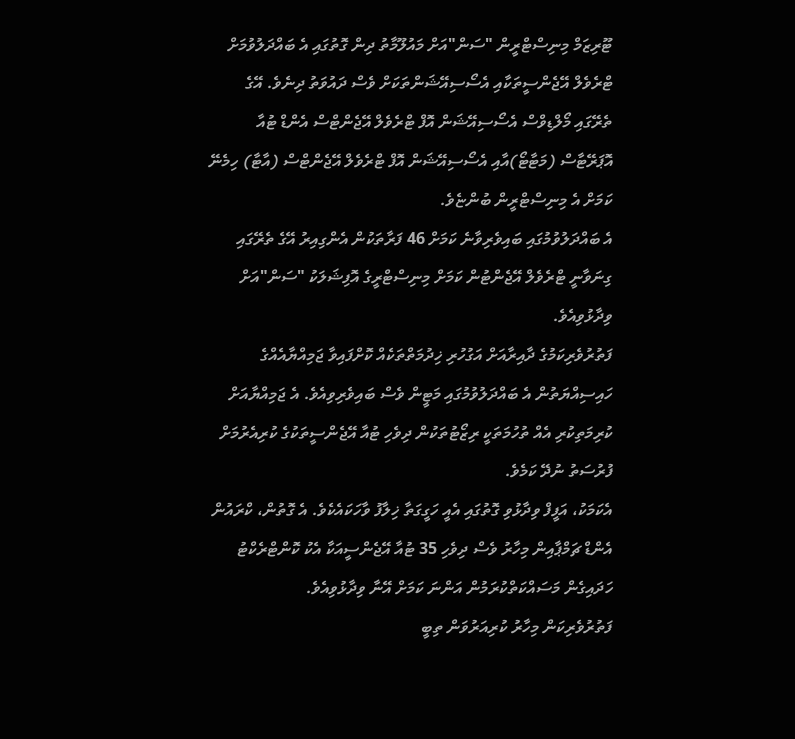ޓޫރިޒަމް މިނިސްޓްރީން "ސަން"އަށް މައުލޫމާތު ދިން ގޮތުގައި އެ ބައްދަލުވުމަށް ޓްރެވެލް އޭޖެންސީތަކާއި އެސޯސިއޭޝަންތަކަށް ވެސް ދައުވަތު ދިނެވެ. އޭގެ ތެރޭގައި މޯލްޑިވްސް އެސޯސިއޭޝަން އޮފް ޓްރެވެލް އޭޖެންޓްސް އެންޑް ޓުއާ އޮޕަރޭޓާސް (މަޓާޓޯ)އާއި އެސޯސިއޭޝަން އޮފް ޓްރެވެލް އޭޖެންޓްސް (އާޓާ) ހިމެނޭ ކަމަށް އެ މިނިސްޓްރީން ބުންޏެވެ.
އެ ބައްދަލުވުމުގައި ބައިވެރިވާނެ ކަމަށް 46 ފަރާތަކުން އެންގިއިރު އޭގެ ތެރޭގައި ގިނަވާނީ ޓްރެވެލް އޭޖެންޓުން ކަމަށް މިނިސްޓްރީގެ އޮފިޝަލަކު "ސަން"އަށް ވިދާޅުވިއެވެ.
ފަތުރުވެރިކަމުގެ ދާއިރާއަށް އަގުހުރި ޚިދުމަތްތަކެއް ކޮށްފައިވާ ޖަމިއްޔާއެއްގެ ހައިސިއްޔަތުން އެ ބައްދަލުވުމުގައި މަޓީން ވެސް ބައިވެރިވިއެވެ. އެ ޖަމިއްޔާއަށް ކުރިމަތިކުރި އެއް ތުހުމަތަކީ ރިޒޯޓުތަކުން ދިވެހި ޓުއާ އޭޖެންސީތަކުގެ ކުރިއެރުމަށް ފުރުސަތު ނުދޭ ކަމެވެ.
އެކަމަކު، އަފީފް ވިދާޅުވި ގޮތުގައި އެއީ ހަގީގަތާ ޚިލާފު ވާހަކައެކެވެ. އެ ގޮތުން، ކްރައުން އެންޑް ޗަމްޕާއިން މިހާރު ވެސް ދިވެހި 35 ޓުއާ އޭޖެންސީއަކާ އެކު ކޮންޓްރެކްޓު ހަދައިގެން މަސައްކަތްކުރަމުން އަންނަ ކަމަށް އޭނާ ވިދާޅުވިއެވެ.
ފަތުރުވެރިކަން މިހާރު ކުރިއަރުވަން ތިބީ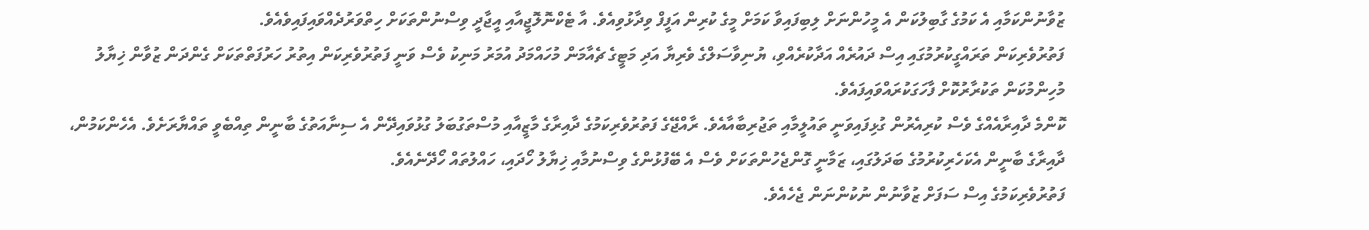ޒުވާނުންކަމާއި އެ ކަމުގެ ގާބިލުކަން އެ މީހުންނަށް ލިބިފައިވާ ކަމަށް މީގެ ކުރިން އަފީފް ވިދާޅުވިއެވެ. އާ ޓެކްނޮލޮޖީއާއި އީޖާދީ ވިސްނުންތަކަށް ހިތްވަރުދެއްވައިފައިވެއެވެ.
ފަތުރުވެރިކަން ތަރައްގީކުރުމުގައި އިސް ދައުރެއް އަދާކުރެއްވި، ޔުނިވާސަލްގެ ވެރިޔާ އަދި މަޓީގެ ޗެއާމަން މުހައްމަދު އުމަރު މަނިކު ވެސް ވަނީ ފަތުރުވެރިކަން އިތުރު ހަރުފަތްތަކަށް ގެންދަން ޒުވާން ޚިޔާލު މުހިންމުކަން ތަކުރާރުކޮށް ފާހަގަކުރައްވައިފައެވެ.
ކޮންމެ ދާއިރާއެއްގެ ވެސް ކުރިއެރުން ގުޅިފައިވަނީ ތައުލީމާއި ތަޖުރިބާއާއެވެ. ރާއްޖޭގެ ފަތުރުވެރިކަމުގެ ދާއިރާގެ މާޒީއާއި މުސްތަގުބަލު ގުޅުވައިދޭން އެ ސިނާއަތުގެ ބާނީން ތިއްބެވީ ތައްޔާރަށެވެ. އެހެންކަމުން، ދާއިރާގެ ބާނީން އެކަހެރިކުރުމުގެ ބަދަލުގައި، ޒަމާނީ ގޮންޖެހުންތަކަށް ވެސް އެ ބޭފުޅުންގެ ވިސްނުމާއި ޚިޔާލު ހޯދައި، ހައްލުތައް ހޯދޭނެއެވެ.
ފަތުރުވެރިކަމުގެ އިސް ސަފަށް ޒުވާނުން ނުކުންނަން ޖެހެއެވެ.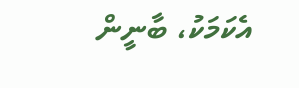އެކަމަކު، ބާނީން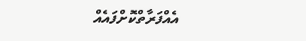އެއްފަރާތްކޮށްފައެއް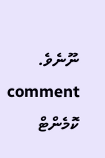ނޫނެވެ.
comment ކޮމެންޓް